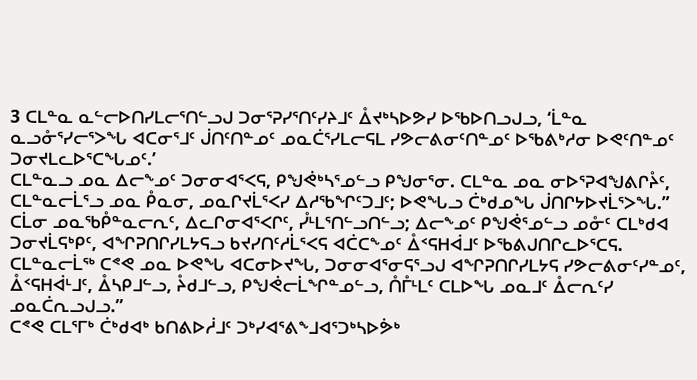3 ᑕᒪᓐᓇ ᓇᓪᓕᐅᑎᓯᒪᓕᕐᑎᓪᓗᒍ ᑐᓂᕐᕈᓯᕐᑎᑦᓯᔨᒧᑦ ᐂᔪᒃᓴᐅᕗᓯ ᐅᖃᐅᑎᓗᒍᓗ, ‘ᒫᓐᓇ ᓇᓗᓁᕐᓯᓕᕐᐳᖓ ᐊᑕᓂᕐᒧᑦ ᒎᑎᑦᑎᓐᓄᑦ ᓄᓇᑖᕐᓯᒪᓕᕋᒪ ᓯᕗᓕᕕᓂᑦᑎᓐᓄᑦ ᐅᖃᕕᒃᓱᓂ ᐅᕙᑦᑎᓐᓄᑦ ᑐᓂᔪᒪᓚᐅᕐᑕᖓᓄᑦ.’
ᑕᒪᓐᓇᓗ ᓄᓇ ᐃᓕᖕᓄᑦ ᑐᓂᓂᐊᕐᐸᕋ, ᑭᖑᕚᒃᓴᕐᓄᓪᓗ ᑭᖑᓂᕐᓂ. ᑕᒪᓐᓇ ᓄᓇ ᓂᐅᕐᕈᐊᖑᕕᒋᔧᑦ, ᑕᒪᓐᓇᓕᒫᕐᓗ ᓄᓇ ᑬᓇᓂ, ᓄᓇᒋᔪᒫᕐᐸᓯ ᐃᓱᖃᖏᑦᑐᒧᑦ; ᐅᕙᖓᓗ ᑖᒃᑯᓄᖓ ᒎᑎᒋᔭᐅᔪᒫᕐᐳᖓ.”
ᑕᒫᓂ ᓄᓇᖃᑬᓐᓇᓕᕆᑦ, ᐃᓚᒋᓂᐊᕐᐸᒋᑦ, ᓮᒻᒪᕐᑎᓪᓗᑎᓪᓗ; ᐃᓕᖕᓄᑦ ᑭᖑᕚᕐᓄᓪᓗ ᓄᓁᑦ ᑕᒪᒃᑯᐊ ᑐᓂᔪᒫᕋᒃᑭᑦ, ᐊᖏᕈᑎᒋᓯᒪᔭᕋᓗ ᑲᔪᓯᑎᑦᓱᒫᕐᐸᕋ ᐊᑖᑕᖕᓄᑦ ᐂᑉᕋᕼᐋᒧᑦ ᐅᖃᕕᒍᑎᒋᓚᐅᕐᑕᕋ.
ᑕᒪᓐᓇᓕᒫᖅ ᑕᕝᕙ ᓄᓇ ᐅᕙᖓ ᐊᑕᓂᐅᔪᖓ, ᑐᓂᓂᐊᕐᓂᕋᕐᓗᒍ ᐊᖏᕈᑎᒋᓯᒪᔭᕋ ᓯᕗᓕᕕᓂᑦᓯᓐᓄᑦ, ᐂᑉᕋᕼᐋᒻᒧᑦ, ᐂᓴᑭᒧᓪᓗ, ᔧᑯᒧᓪᓗ, ᑭᖑᕚᓕᒫᖏᓐᓄᓪᓗ, ᑍᒤᒻᒪᑦ ᑕᒪᐅᖓ ᓄᓇᒧᑦ ᐂᓕᕆᑦᓯ ᓄᓇᑖᕆᓗᒍᓗ.”
ᑕᕝᕙ ᑕᒪᕐᒥᒃ ᑖᒃᑯᐊᒃ ᑲᑎᕕᐅᓲᒧᑦ ᑐᒃᓯᐊᕐᕕᖕᒧᐊᕐᑐᒃᓴᐅᕘᒃ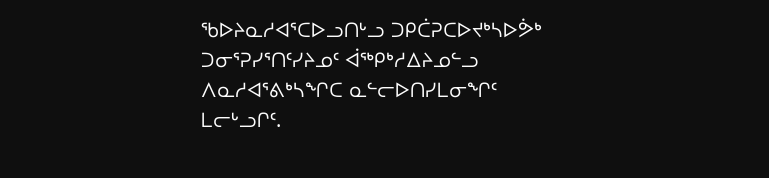ᖃᐅᔨᓇᓱᐊᕐᑕᐅᓗᑎᒡᓗ ᑐᑭᑖᕈᑕᐅᔪᒃᓴᐅᕘᒃ ᑐᓂᕐᕈᓯᕐᑎᑦᓯᔨᓄᑦ ᐋᖅᑭᒃᓱᐃᔨᓄᓪᓗ ᐱᓇᓱᐊᕐᕕᒃᓴᖏᑕ ᓇᓪᓕᐅᑎᓯᒪᓂᖏᑦ ᒪᓕᒡᓗᒋᑦ.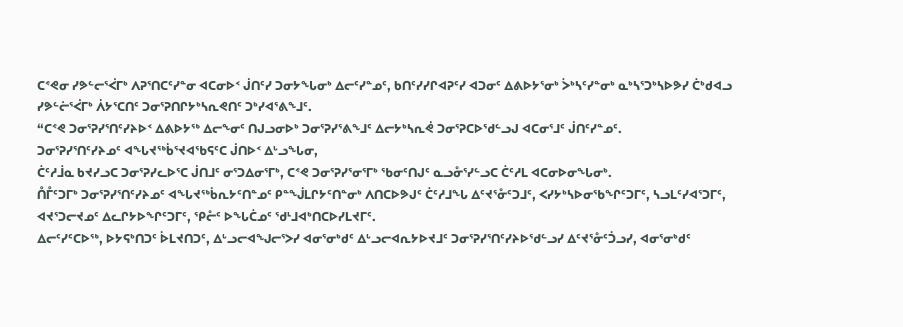ᑕᕝᕙᓂ ᓯᕗᓪᓕᕐᐹᒥᒃ ᐱᕈᕐᑎᑕᑦᓯᓐᓂ ᐊᑕᓂᐅᑉ ᒎᑎᑦᓯ ᑐᓂᔭᖓᓂᒃ ᐃᓕᑦᓯᓐᓄᑦ, ᑲᑎᑦᓯᓯᒋᐊᕈᑦᓯ ᐊᑐᓂᑦ ᐃᕕᐅᔭᕐᓂᒃ ᐴᒃᓴᑦᓯᓐᓂᒃ ᓇᒃᓴᕐᑐᒃᓴᐅᕗᓯ ᑖᒃᑯᐊᓗ ᓯᕗᓪᓖᕐᐹᒥᒃ ᐲᔭᕐᑕᑎᑦ ᑐᓂᕐᕈᑎᒋᔭᒃᓴᕆᕙᑎᑦ ᑐᒃᓯᐊᕐᕕᖕᒧᑦ.
“ᑕᕝᕙ ᑐᓂᕐᕈᓯᕐᑎᑦᓯᔨᐅᑉ ᐃᕕᐅᔭᖅ ᐃᓕᖕᓂᑦ ᑎᒍᓗᓂᐅᒃ ᑐᓂᕐᕈᓯᕐᕕᖕᒧᑦ ᐃᓕᔭᒃᓴᕆᕚ ᑐᓂᕐᕈᑕᐅᖁᓪᓗᒍ ᐊᑕᓂᕐᒧᑦ ᒎᑎᑦᓯᓐᓄᑦ.
ᑐᓂᕐᕈᓯᕐᑎᑦᓯᔨᓄᑦ ᐊᖓᔪᖅᑳᕐᔪᐊᖃᕋᑦᑕ ᒎᑎᐅᑉ ᐃᒡᓗᖓᓂ,
ᑖᑦᓱᒨᓇ ᑲᔪᓯᓗᑕ ᑐᓂᕐᕈᓯᓚᐅᕐᑕ ᒎᑎᒧᑦ ᓂᕐᑐᐃᓂᕐᒥᒃ, ᑕᕝᕙ ᑐᓂᕐᕈᓯᕐᓂᕐᒥᒃ ᖃᓂᑦᑎᒍᑦ ᓇᓗᓁᕐᓯᓪᓗᑕ ᑖᑦᓱᒪ ᐊᑕᓂᐅᓂᖓᓂᒃ.
ᑍᒤᑦᑐᒥᒃ ᑐᓂᕐᕈᓯᕐᑎᑦᓯᔨᓄᑦ ᐊᖓᔪᖅᑳᕆᔭᑦᑎᓐᓄᑦ ᑭᓐᖒᒪᒋᔭᑦᑎᓐᓂᒃ ᐱᑎᑕᐅᕗᒍᑦ ᑖᑦᓱᒧᖓ ᐃᑦᔪᕐᓁᑦᑐᒧᑦ, ᐸᓯᔭᒃᓴᐅᓂᖃᖏᑦᑐᒥᑦ, ᓴᓗᒪᑦᓯᐊᕐᑐᒥᑦ, ᐊᔪᕐᑐᓕᔪᓄᑦ ᐃᓚᒋᔭᐅᖏᑦᑐᒥᑦ, ᕿᓔᑦ ᐅᖓᑖᓄᑦ ᖁᒻᒧᐊᒃᑎᑕᐅᓯᒪᔪᒥᑦ.
ᐃᓕᑦᓯᑦᑕᐅᖅ, ᐅᔭᕋᒃᑎᑐᑦ ᐆᒪᔪᑎᑐᑦ, ᐃᒡᓗᓕᐊᖑᓕᕐᐳᓯ ᐊᓂᕐᓂᒃᑯᑦ ᐃᒡᓗᓕᐊᕆᔭᐅᔪᒧᑦ ᑐᓂᕐᕈᓯᕐᑎᑦᓯᔨᐅᖁᓪᓗᓯ ᐃᑦᔪᕐᓁᑦᑑᓗᓯ, ᐊᓂᕐᓂᒃᑯᑦ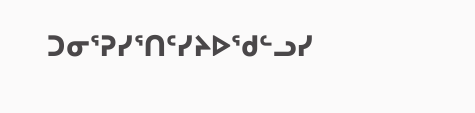ᑐᓂᕐᕈᓯᕐᑎᑦᓯᔨᐅᖁᓪᓗᓯ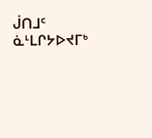ᒎᑎᒧᑦ ᓈᒻᒪᒋᔭᐅᔪᒥᒃ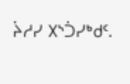ᔩᓱᓯ ᙭ᔅᑑᓯᒃᑯᑦ.